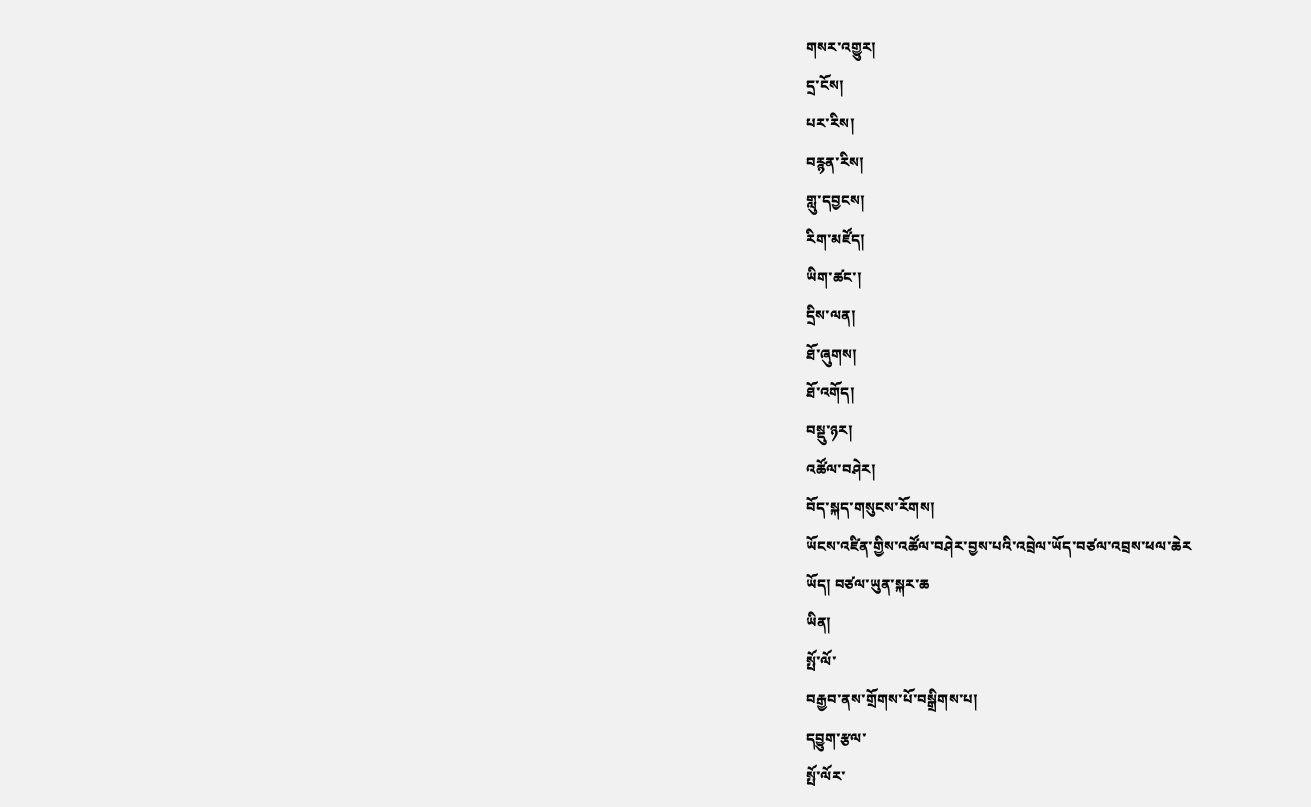གསར་འགྱུར།
དྲ་ངོས།
པར་རིས།
བརྙན་རིས།
གླུ་དབྱངས།
རིག་མཛོད།
ཡིག་ཚང་།
དྲིས་ལན།
ཐོ་ཞུགས།
ཐོ་འགོད།
བསྡུ་ཉར།
འཚོལ་བཤེར།
བོད་སྐད་གསུངས་རོགས།
ཡོངས་འཛིན་གྱིས་འཚོལ་བཤེར་བྱས་པའི་འབྲེལ་ཡོད་བཙལ་འབྲས་ཕལ་ཆེར
ཡོད། བཙལ་ཡུན་སྐར་ཆ
ཡིན།
སྤོ་ལོ་
བརྒྱབ་ནས་གྲོགས་པོ་བསྒྲིགས་པ།
དབྱུག་རྩལ་
སྤོ་ལོར་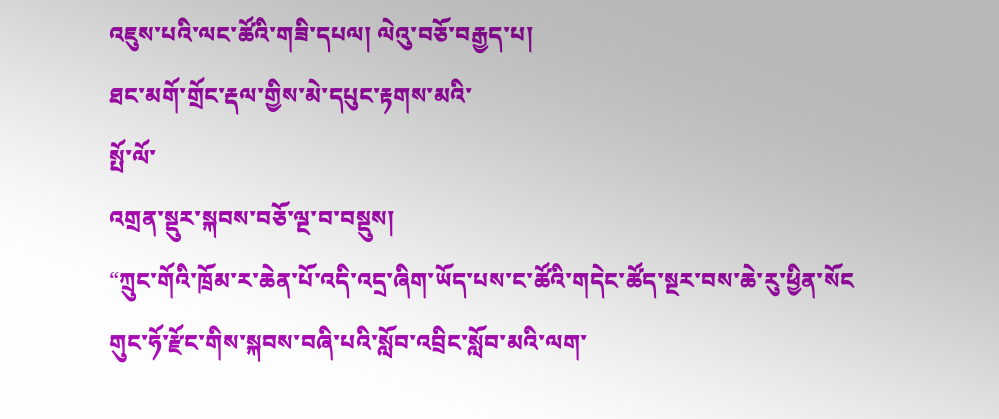འཇུས་པའི་ལང་ཚོའི་གཟི་དཔལ། ལེའུ་བཅོ་བརྒྱད་པ།
ཐང་མགོ་གྲོང་རྡལ་གྱིས་མེ་དཔུང་རྟགས་མའི་
སྤོ་ལོ་
འགྲན་སྡུར་སྐབས་བཅོ་ལྔ་བ་བསྡུས།
“ཀྲུང་གོའི་ཁྲོམ་ར་ཆེན་པོ་འདི་འདྲ་ཞིག་ཡོད་པས་ང་ཚོའི་གདེང་ཚོད་སྔར་བས་ཆེ་རུ་ཕྱིན་སོང
གུང་ཧོ་རྫོང་གིས་སྐབས་བཞི་པའི་སློབ་འབྲིང་སློབ་མའི་ལག་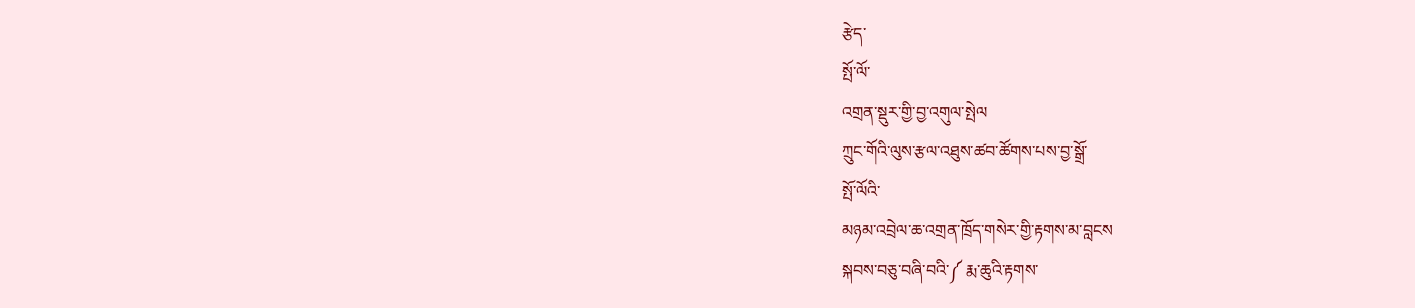རྩེད་
སྤོ་ལོ་
འགྲན་སྡུར་གྱི་བྱ་འགུལ་སྤེལ
ཀྲུང་གོའི་ལུས་རྩལ་འཐུས་ཚབ་ཚོགས་པས་བྱ་སྒྲོ་
སྤོ་ལོའི་
མཉམ་འབྲེལ་ཆ་འགྲན་ཁྲོད་གསེར་གྱི་རྟགས་མ་བླངས
སྐབས་བཅུ་བཞི་བའི་༼ རྨ་ཆུའི་རྟགས་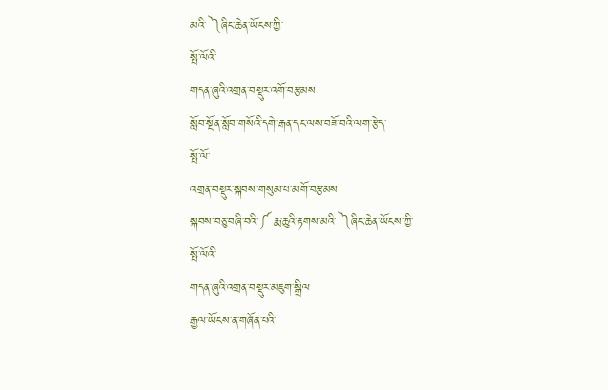མའི་ ༽ཞིང་ཆེན་ཡོངས་ཀྱི་
སྤོ་ལོའི་
གདན་ཞུའི་འགྲན་བསྡུར་འགོ་བརྩམས
སློབ་སྔོན་སློབ་གསོའི་དགེ་རྒན་དང་ལས་བཟོ་བའི་ལག་རྩེད་
སྤོ་ལོ་
འགྲན་བསྡུར་སྐབས་གསུམ་པ་མགོ་བརྩམས
སྐབས་བཅུ་བཞི་བའི་༼ རྨ་ཆུའི་རྟགས་མའི་ ༽ཞིང་ཆེན་ཡོངས་ཀྱི་
སྤོ་ལོའི་
གདན་ཞུའི་འགྲན་བསྡུར་མཇུག་སྒྲིལ
རྒྱལ་ཡོངས་ན་གཞོན་པའི་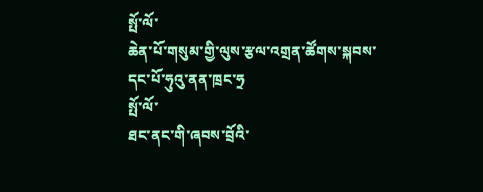སྤོ་ལོ་
ཆེན་པོ་གསུམ་གྱི་ལུས་རྩལ་འགྲན་ཚོགས་སྐབས་དང་པོ་ཧུའུ་ནན་ཁྲང་ཧྲ
སྤོ་ལོ་
ཐང་ནང་གི་ཞབས་བྲོའི་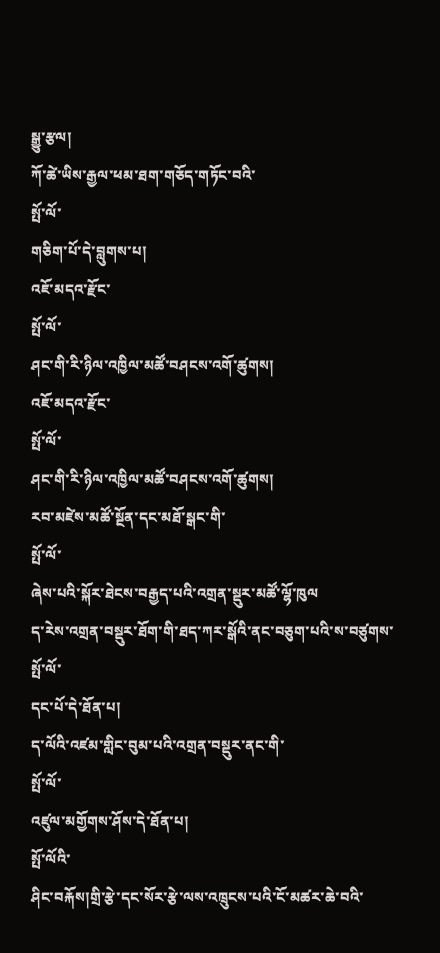སྒྱུ་རྩལ།
ཀོ་ཚེ་ཡིས་རྒྱལ་ཕམ་ཐག་གཅོད་གཏོང་བའི་
སྤོ་ལོ་
གཅིག་པོ་དེ་བླུགས་པ།
འཇོ་མདའ་རྫོང་
སྤོ་ལོ་
ཤང་གི་རི་ཉིལ་འཁྱིལ་མཚོ་བཤངས་འགོ་ཚུགས།
འཇོ་མདའ་རྫོང་
སྤོ་ལོ་
ཤང་གི་རི་ཉིལ་འཁྱིལ་མཚོ་བཤངས་འགོ་ཚུགས།
རབ་མཛེས་མཚོ་སྔོན་དང་མཐོ་སྒང་གི་
སྤོ་ལོ་
ཞེས་པའི་སྐོར་ཐེངས་བརྒྱད་པའི་འགྲན་སྡུར་མཚོ་ལྷོ་ཁུལ
ད་རེས་འགྲན་བསྡུར་ཐོག་གི་ཐད་ཀར་སྒོའི་ནང་བཅུག་པའི་ས་བཙུགས་
སྤོ་ལོ་
དང་པོ་དེ་ཐོན་པ།
ད་ལོའི་འཛམ་གླིང་བུམ་པའི་འགྲན་བསྡུར་ནང་གི་
སྤོ་ལོ་
འཛུལ་མགྱོགས་ཤོས་དེ་ཐོན་པ།
སྤོ་ལོའི་
ཤིང་བརྐོས།གྲི་རྩེ་དང་སོར་རྩེ་ལས་འཁྲུངས་པའི་ངོ་མཚར་ཆེ་བའི་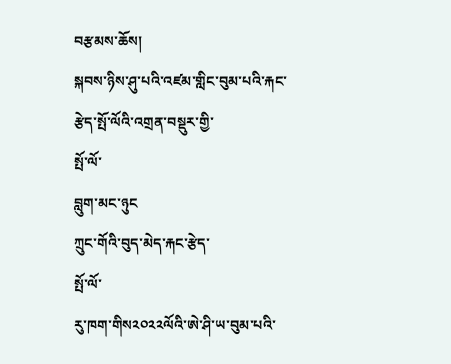བརྩམས་ཆོས།
སྐབས་ཉིས་ཤུ་པའི་འཛམ་གླིང་བུམ་པའི་རྐང་རྩེད་སྤོ་ལོའི་འགྲན་བསྡུར་གྱི་
སྤོ་ལོ་
བླུག་མང་ཉུང
ཀྲུང་གོའི་བུད་མེད་རྐང་རྩེད་
སྤོ་ལོ་
རུ་ཁག་གིས༢༠༢༢ལོའི་ཨེ་ཤི་ཡ་བུམ་པའི་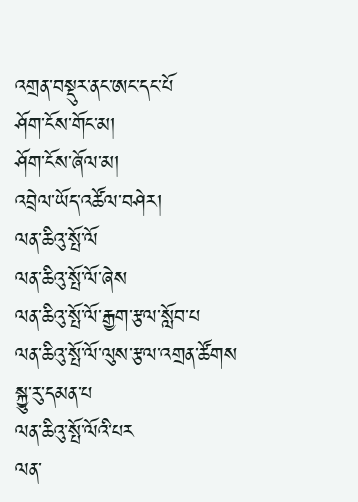འགྲན་བསྡུར་ནང་ཨང་དང་པོ
ཤོག་ངོས་གོང་མ།
ཤོག་ངོས་ཞོལ་མ།
འབྲེལ་ཡོད་འཚོལ་བཤེར།
ལན་ཆིའུ་སྤོ་ལོ
ལན་ཆིའུ་སྤོ་ལོ་ཞེས
ལན་ཆིའུ་སྤོ་ལོ་རྒྱག་རྩལ་སློབ་པ
ལན་ཆིའུ་སྤོ་ལོ་ལུས་རྩལ་འགྲན་ཚོགས
སྐྱུ་རུ་དམན་པ
ལན་ཆིའུ་སྤོ་ལོའི་པར
ལན་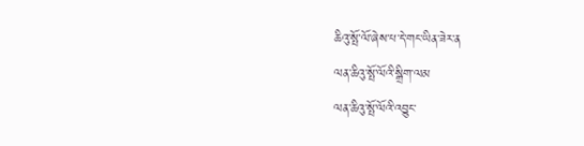ཆིའུ་སྤོ་ལོ་ཞེས་པ་དེ་གང་ཡིན་ཟེར་ན
ལན་ཆིའུ་སྤོ་ལོའི་སྒྲིག་ལམ
ལན་ཆིའུ་སྤོ་ལོའི་འབྱུང་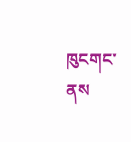ཁུངགང་ནས